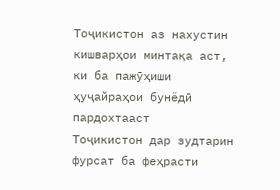Тоҷикистон аз нахустин кишварҳои минтақа аст, ки ба пажӯҳиши ҳуҷайраҳои бунёдӣ пардохтааст
Тоҷикистон дар зудтарин фурсат ба феҳрасти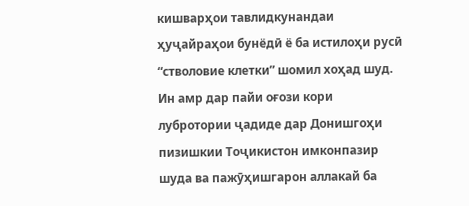кишварҳои тавлидкунандаи ҳуҷайраҳои бунёдӣ ё ба истилоҳи русӣ “стволовие клетки” шомил хоҳад шуд.
Ин амр дар пайи оғози кори лубротории ҷадиде дар Донишгоҳи пизишкии Тоҷикистон имконпазир шуда ва пажӯҳишгарон аллакай ба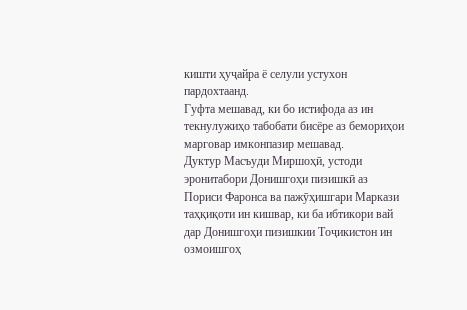кишти ҳуҷайра ё селули устухон пардохтаанд.
Гуфта мешавад, ки бо истифода аз ин текнулужиҳо табобати бисёре аз бемориҳои марговар имконпазир мешавад.
Дуктур Масъуди Миршоҳӣ, устоди эронитабори Донишгоҳи пизишкӣ аз Пориси Фаронса ва пажӯҳишгари Маркази таҳқиқоти ин кишвар, ки ба ибтикори вай дар Донишгоҳи пизишкии Тоҷикистон ин озмоишгоҳ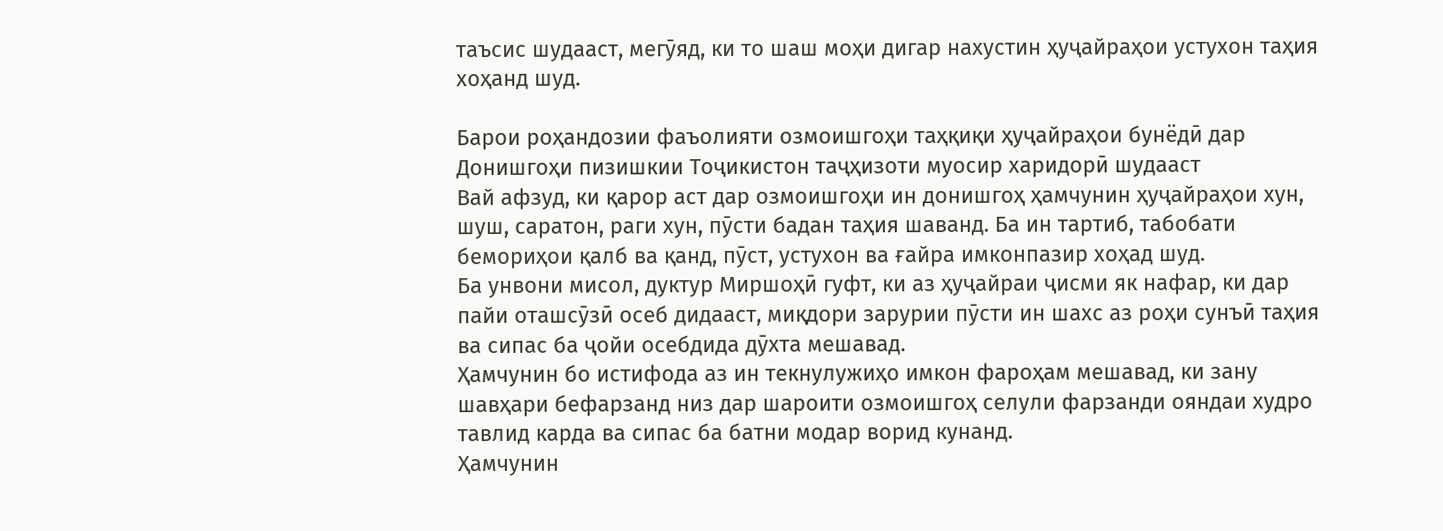таъсис шудааст, мегӯяд, ки то шаш моҳи дигар нахустин ҳуҷайраҳои устухон таҳия хоҳанд шуд.

Барои роҳандозии фаъолияти озмоишгоҳи таҳқиқи ҳуҷайраҳои бунёдӣ дар Донишгоҳи пизишкии Тоҷикистон таҷҳизоти муосир харидорӣ шудааст
Вай афзуд, ки қарор аст дар озмоишгоҳи ин донишгоҳ ҳамчунин ҳуҷайраҳои хун, шуш, саратон, раги хун, пӯсти бадан таҳия шаванд. Ба ин тартиб, табобати бемориҳои қалб ва қанд, пӯст, устухон ва ғайра имконпазир хоҳад шуд.
Ба унвони мисол, дуктур Миршоҳӣ гуфт, ки аз ҳуҷайраи ҷисми як нафар, ки дар пайи оташсӯзӣ осеб дидааст, миқдори зарурии пӯсти ин шахс аз роҳи сунъӣ таҳия ва сипас ба ҷойи осебдида дӯхта мешавад.
Ҳамчунин бо истифода аз ин текнулужиҳо имкон фароҳам мешавад, ки зану шавҳари бефарзанд низ дар шароити озмоишгоҳ селули фарзанди ояндаи худро тавлид карда ва сипас ба батни модар ворид кунанд.
Ҳамчунин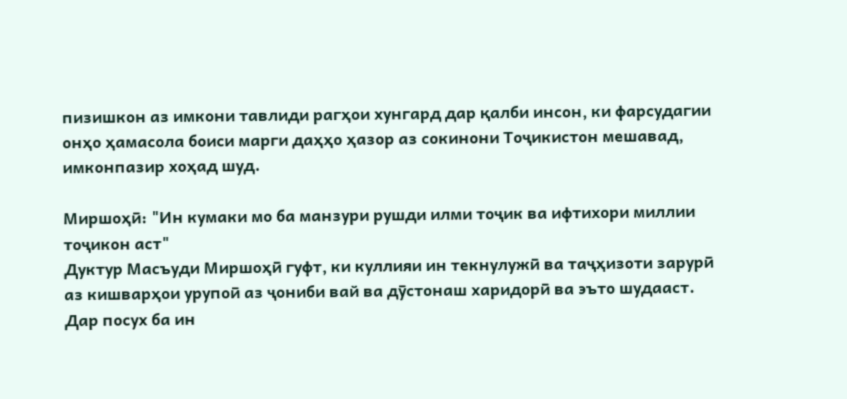пизишкон аз имкони тавлиди рагҳои хунгард дар қалби инсон, ки фарсудагии онҳо ҳамасола боиси марги даҳҳо ҳазор аз сокинони Тоҷикистон мешавад, имконпазир хоҳад шуд.

Миршоҳӣ: "Ин кумаки мо ба манзури рушди илми тоҷик ва ифтихори миллии тоҷикон аст"
Дуктур Масъуди Миршоҳӣ гуфт, ки куллияи ин текнулужӣ ва таҷҳизоти зарурӣ аз кишварҳои урупоӣ аз ҷониби вай ва дӯстонаш харидорӣ ва эъто шудааст.
Дар посух ба ин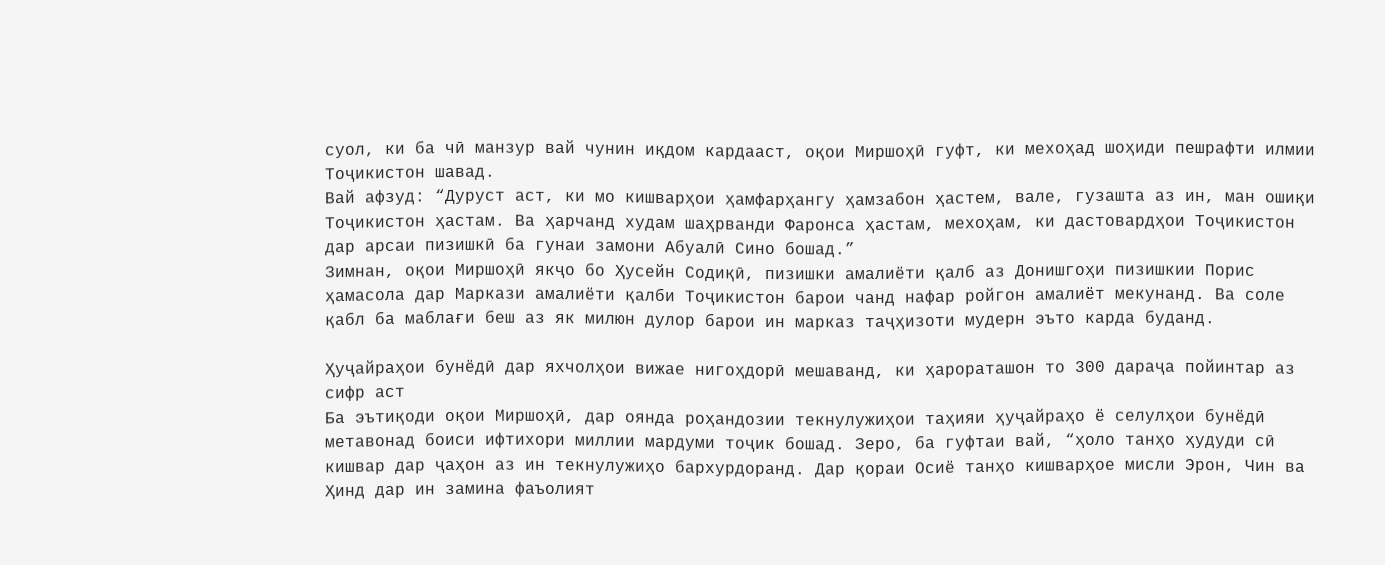суол, ки ба чӣ манзур вай чунин иқдом кардааст, оқои Миршоҳӣ гуфт, ки мехоҳад шоҳиди пешрафти илмии Тоҷикистон шавад.
Вай афзуд: “Дуруст аст, ки мо кишварҳои ҳамфарҳангу ҳамзабон ҳастем, вале, гузашта аз ин, ман ошиқи Тоҷикистон ҳастам. Ва ҳарчанд худам шаҳрванди Фаронса ҳастам, мехоҳам, ки дастовардҳои Тоҷикистон дар арсаи пизишкӣ ба гунаи замони Абуалӣ Сино бошад.”
Зимнан, оқои Миршоҳӣ якҷо бо Ҳусейн Содиқӣ, пизишки амалиёти қалб аз Донишгоҳи пизишкии Порис ҳамасола дар Маркази амалиёти қалби Тоҷикистон барои чанд нафар ройгон амалиёт мекунанд. Ва соле қабл ба маблағи беш аз як милюн дулор барои ин марказ таҷҳизоти мудерн эъто карда буданд.

Ҳуҷайраҳои бунёдӣ дар яхчолҳои вижае нигоҳдорӣ мешаванд, ки ҳарораташон то 300 дараҷа пойинтар аз сифр аст
Ба эътиқоди оқои Миршоҳӣ, дар оянда роҳандозии текнулужиҳои таҳияи ҳуҷайраҳо ё селулҳои бунёдӣ метавонад боиси ифтихори миллии мардуми тоҷик бошад. Зеро, ба гуфтаи вай, “ҳоло танҳо ҳудуди сӣ кишвар дар ҷаҳон аз ин текнулужиҳо бархурдоранд. Дар қораи Осиё танҳо кишварҳое мисли Эрон, Чин ва Ҳинд дар ин замина фаъолият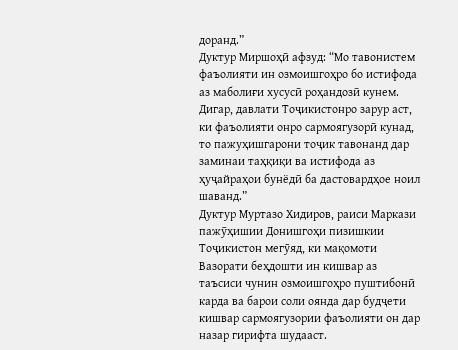доранд.”
Дуктур Миршоҳӣ афзуд: “Мо тавонистем фаъолияти ин озмоишгоҳро бо истифода аз маболиғи хусусӣ роҳандозӣ кунем. Дигар, давлати Тоҷикистонро зарур аст, ки фаъолияти онро сармоягузорӣ кунад, то пажуҳишгарони тоҷик тавонанд дар заминаи таҳқиқи ва истифода аз ҳуҷайраҳои бунёдӣ ба дастовардҳое ноил шаванд.”
Дуктур Муртазо Хидиров, раиси Маркази пажӯҳишии Донишгоҳи пизишкии Тоҷикистон мегӯяд, ки мақомоти Вазорати беҳдошти ин кишвар аз таъсиси чунин озмоишгоҳро пуштибонӣ карда ва барои соли оянда дар будҷети кишвар сармоягузории фаъолияти он дар назар гирифта шудааст.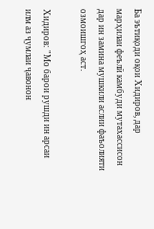Ба эътиқоди оқои Хидиров, дар марҳилаи феълӣ камбуди мутахассисон дар ин замина мушкили аслии фаъолияти озмоишгоҳ аст.

Хидиров: "Мо барои рушди ин арсаи илм аз ҷумлаи ҷавонон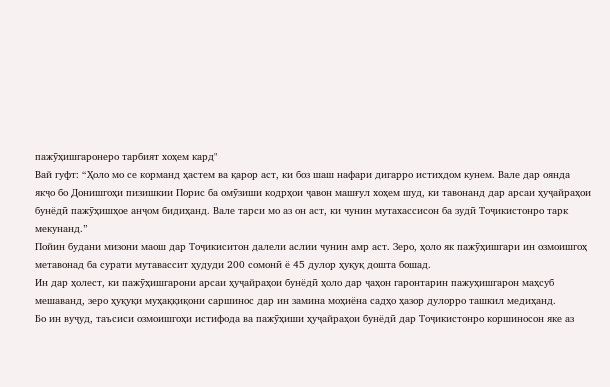пажӯҳишгаронеро тарбият хоҳем кард"
Вай гуфт: “Ҳоло мо се корманд ҳастем ва қарор аст, ки боз шаш нафари дигарро истихдом кунем. Вале дар оянда якҷо бо Донишгоҳи пизишкии Порис ба омӯзиши кодрҳои ҷавон машғул хоҳем шуд, ки тавонанд дар арсаи ҳуҷайраҳои бунёдӣ пажӯҳишҳое анҷом бидиҳанд. Вале тарси мо аз он аст, ки чунин мутахассисон ба зудӣ Тоҷикистонро тарк мекунанд.”
Пойин будани мизони маош дар Тоҷикиситон далели аслии чунин амр аст. Зеро, ҳоло як пажӯҳишгари ин озмоишгоҳ метавонад ба сурати мутавассит ҳудуди 200 сомонӣ ё 45 дулор ҳуқуқ дошта бошад.
Ин дар ҳолест, ки пажӯҳишгарони арсаи ҳуҷайраҳои бунёдӣ ҳоло дар ҷаҳон гаронтарин пажуҳишгарон маҳсуб мешаванд, зеро ҳуқуқи муҳаққиқони саршинос дар ин замина моҳиёна садҳо ҳазор дулорро ташкил медиҳанд.
Бо ин вуҷуд, таъсиси озмоишгоҳи истифода ва пажӯҳиши ҳуҷайраҳои бунёдӣ дар Тоҷикистонро коршиносон яке аз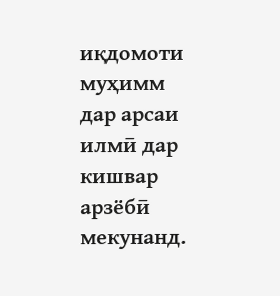иқдомоти муҳимм дар арсаи илмӣ дар кишвар арзёбӣ мекунанд.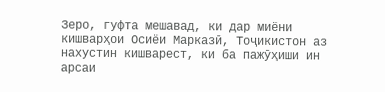Зеро, гуфта мешавад, ки дар миёни кишварҳои Осиёи Марказӣ, Тоҷикистон аз нахустин кишварест, ки ба пажӯҳиши ин арсаи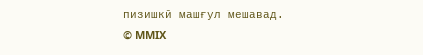пизишкӣ машғул мешавад.
© MMIX